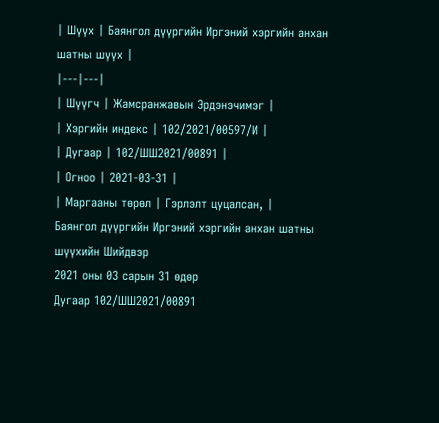| Шүүх | Баянгол дүүргийн Иргэний хэргийн анхан шатны шүүх |
|---|---|
| Шүүгч | Жамсранжавын Эрдэнэчимэг |
| Хэргийн индекс | 102/2021/00597/И |
| Дугаар | 102/ШШ2021/00891 |
| Огноо | 2021-03-31 |
| Маргааны төрөл | Гэрлэлт цуцалсан, |
Баянгол дүүргийн Иргэний хэргийн анхан шатны шүүхийн Шийдвэр
2021 оны 03 сарын 31 өдөр
Дугаар 102/ШШ2021/00891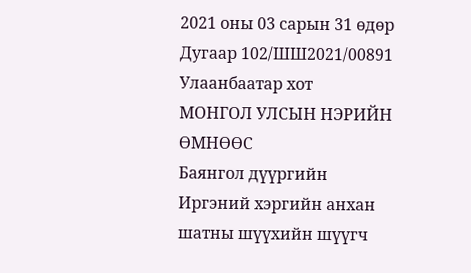2021 оны 03 сарын 31 өдөр Дугаар 102/ШШ2021/00891 Улаанбаатар хот
МОНГОЛ УЛСЫН НЭРИЙН ӨМНӨӨС
Баянгол дүүргийн Иргэний хэргийн анхан шатны шүүхийн шүүгч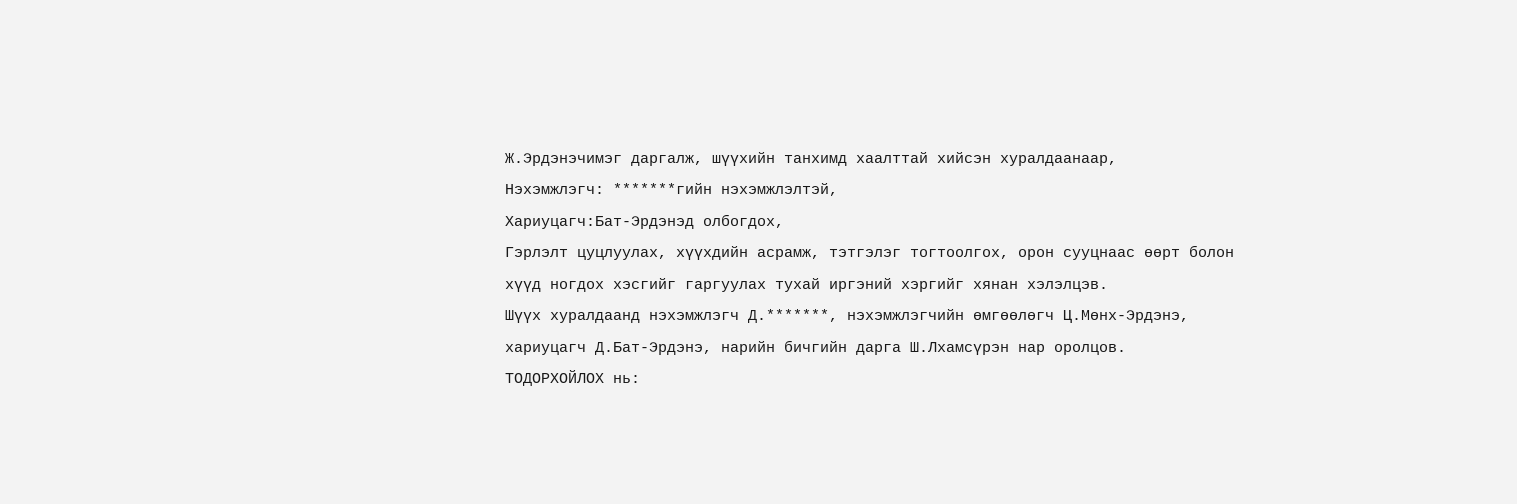Ж.Эрдэнэчимэг даргалж, шүүхийн танхимд хаалттай хийсэн хуралдаанаар,
Нэхэмжлэгч: *******гийн нэхэмжлэлтэй,
Хариуцагч:Бат-Эрдэнэд олбогдох,
Гэрлэлт цуцлуулах, хүүхдийн асрамж, тэтгэлэг тогтоолгох, орон сууцнаас өөрт болон хүүд ногдох хэсгийг гаргуулах тухай иргэний хэргийг хянан хэлэлцэв.
Шүүх хуралдаанд нэхэмжлэгч Д.*******, нэхэмжлэгчийн өмгөөлөгч Ц.Мөнх-Эрдэнэ, хариуцагч Д.Бат-Эрдэнэ, нарийн бичгийн дарга Ш.Лхамсүрэн нар оролцов.
ТОДОРХОЙЛОХ нь: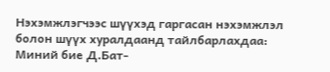Нэхэмжлэгчээс шүүхэд гаргасан нэхэмжлэл болон шүүх хуралдаанд тайлбарлахдаа: Миний бие Д.Бат-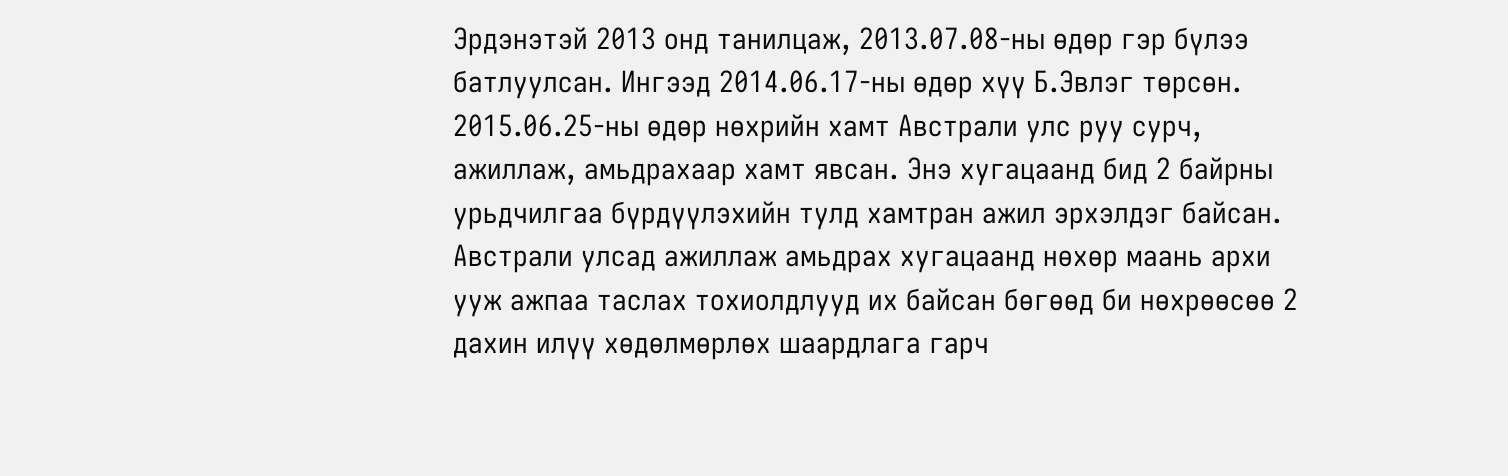Эрдэнэтэй 2013 онд танилцаж, 2013.07.08-ны өдөр гэр бүлээ батлуулсан. Ингээд 2014.06.17-ны өдөр хүү Б.Эвлэг төрсөн. 2015.06.25-ны өдөр нөхрийн хамт Австрали улс руу сурч, ажиллаж, амьдрахаар хамт явсан. Энэ хугацаанд бид 2 байрны урьдчилгаа бүрдүүлэхийн тулд хамтран ажил эрхэлдэг байсан. Австрали улсад ажиллаж амьдрах хугацаанд нөхөр маань архи ууж ажпаа таслах тохиолдлууд их байсан бөгөөд би нөхрөөсөө 2 дахин илүү хөдөлмөрлөх шаардлага гарч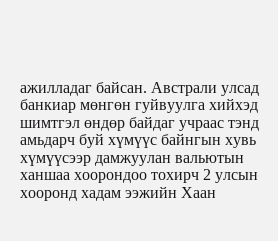ажилладаг байсан. Австрали улсад банкиар мөнгөн гуйвуулга хийхэд шимтгэл өндөр байдаг учраас тэнд амьдарч буй хүмүүс байнгын хувь хүмүүсээр дамжуулан вальютын ханшаа хоорондоо тохирч 2 улсын хооронд хадам ээжийн Хаан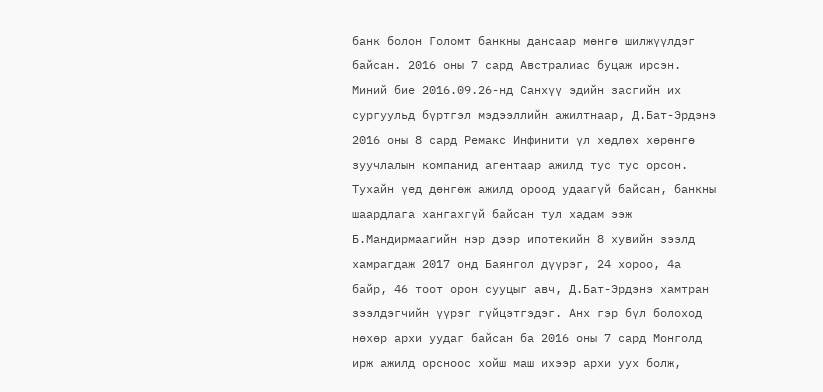банк болон Голомт банкны дансаар мөнгө шилжүүлдэг байсан. 2016 оны 7 сард Австралиас буцаж ирсэн. Миний бие 2016.09.26-нд Санхүү эдийн засгийн их сургуульд бүртгэл мэдээллийн ажилтнаар, Д.Бат-Эрдэнэ 2016 оны 8 сард Ремакс Инфинити үл хөдлөх хөрөнгө зуучлалын компанид агентаар ажилд тус тус орсон. Тухайн үед дөнгөж ажилд ороод удаагүй байсан, банкны шаардлага хангахгүй байсан тул хадам ээж Б.Мандирмаагийн нэр дээр ипотекийн 8 хувийн зээлд хамрагдаж 2017 онд Баянгол дүүрэг, 24 хороо, 4а байр, 46 тоот орон сууцыг авч, Д.Бат-Эрдэнэ хамтран зээлдэгчийн үүрэг гүйцэтгэдэг. Анх гэр бүл болоход нөхөр архи уудаг байсан ба 2016 оны 7 сард Монголд ирж ажилд орсноос хойш маш ихээр архи уух болж,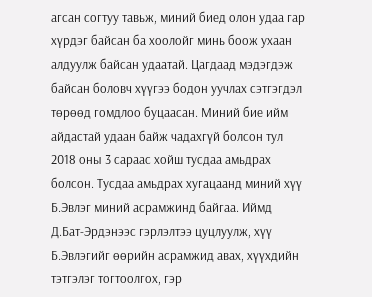агсан согтуу тавьж, миний биед олон удаа гар хүрдэг байсан ба хоолойг минь боож ухаан алдуулж байсан удаатай. Цагдаад мэдэгдэж байсан боловч хүүгээ бодон уучлах сэтгэгдэл төрөөд гомдлоо буцаасан. Миний бие ийм айдастай удаан байж чадахгүй болсон тул 2018 оны 3 сараас хойш тусдаа амьдрах болсон. Тусдаа амьдрах хугацаанд миний хүү Б.Эвлэг миний асрамжинд байгаа. Иймд Д.Бат-Эрдэнээс гэрлэлтээ цуцлуулж, хүү Б.Эвлэгийг өөрийн асрамжид авах, хүүхдийн тэтгэлэг тогтоолгох, гэр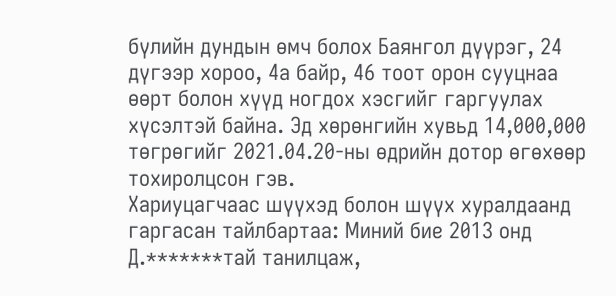бүлийн дундын өмч болох Баянгол дүүрэг, 24 дүгээр хороо, 4а байр, 46 тоот орон сууцнаа өөрт болон хүүд ногдох хэсгийг гаргуулах хүсэлтэй байна. Эд хөрөнгийн хувьд 14,000,000 төгрөгийг 2021.04.20-ны өдрийн дотор өгөхөөр тохиролцсон гэв.
Хариуцагчаас шүүхэд болон шүүх хуралдаанд гаргасан тайлбартаа: Миний бие 2013 онд Д.*******тай танилцаж,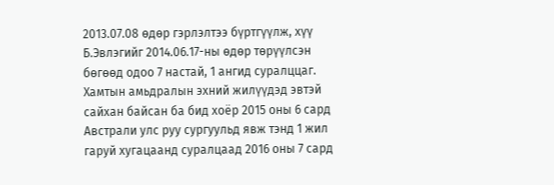2013.07.08 өдөр гэрлэлтээ бүртгүүлж, хүү Б.Эвлэгийг 2014.06.17-ны өдөр төрүүлсэн бөгөөд одоо 7 настай, 1 ангид суралццаг. Хамтын амьдралын эхний жилүүдэд эвтэй сайхан байсан ба бид хоёр 2015 оны 6 сард Австрали улс руу сургуульд явж тэнд 1 жил гаруй хугацаанд суралцаад 2016 оны 7 сард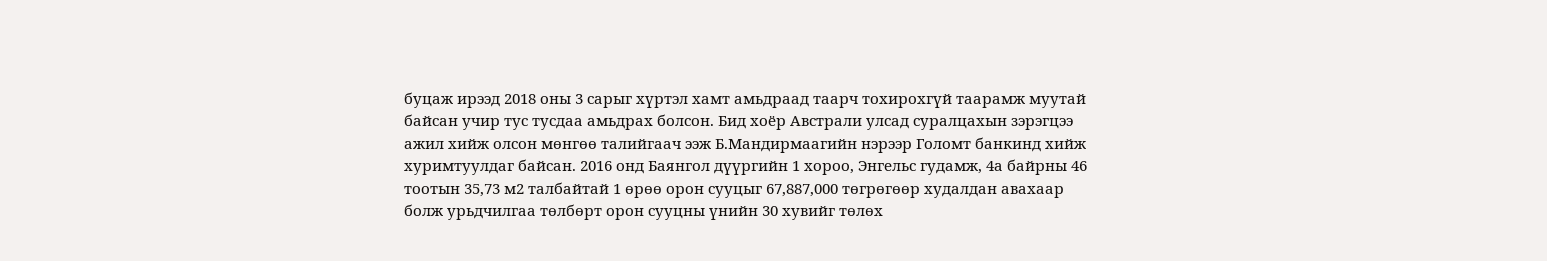буцаж ирээд 2018 оны 3 сарыг хүртэл хамт амьдраад таарч тохирохгүй таарамж муутай байсан учир тус тусдаа амьдрах болсон. Бид хоёр Австрали улсад суралцахын зэрэгцээ ажил хийж олсон мөнгөө талийгаач ээж Б.Мандирмаагийн нэрээр Голомт банкинд хийж хуримтуулдаг байсан. 2016 онд Баянгол дүүргийн 1 хороо, Энгельс гудамж, 4а байрны 46 тоотын 35,73 м2 талбайтай 1 өрөө орон сууцыг 67,887,000 төгрөгөөр худалдан авахаар болж урьдчилгаа төлбөрт орон сууцны үнийн 30 хувийг төлөх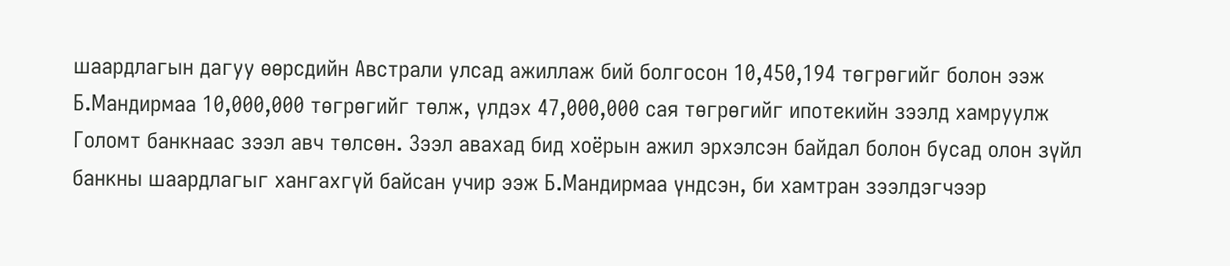шаардлагын дагуу өөрсдийн Австрали улсад ажиллаж бий болгосон 10,450,194 төгрөгийг болон ээж Б.Мандирмаа 10,000,000 төгрөгийг төлж, үлдэх 47,000,000 сая төгрөгийг ипотекийн зээлд хамруулж Голомт банкнаас зээл авч төлсөн. Зээл авахад бид хоёрын ажил эрхэлсэн байдал болон бусад олон зүйл банкны шаардлагыг хангахгүй байсан учир ээж Б.Мандирмаа үндсэн, би хамтран зээлдэгчээр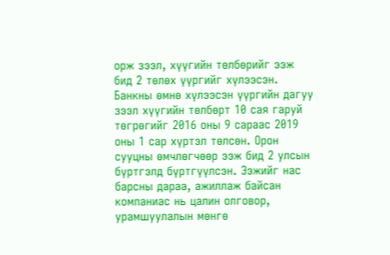орж зээл, хүүгийн төлбөрийг ээж бид 2 төлөх үүргийг хүлээсэн. Банкны өмнө хүлээсэн үүргийн дагуу зээл хүүгийн төлбөрт 10 сая гаруй төгрөгийг 2016 оны 9 сараас 2019 оны 1 сар хүртэл төлсөн. Орон сууцны өмчлөгчөөр ээж бид 2 улсын бүртгэлд бүртгүүлсэн. Ээжийг нас барсны дараа, ажиллаж байсан компаниас нь цалин олговор, урамшуулалын мөнгө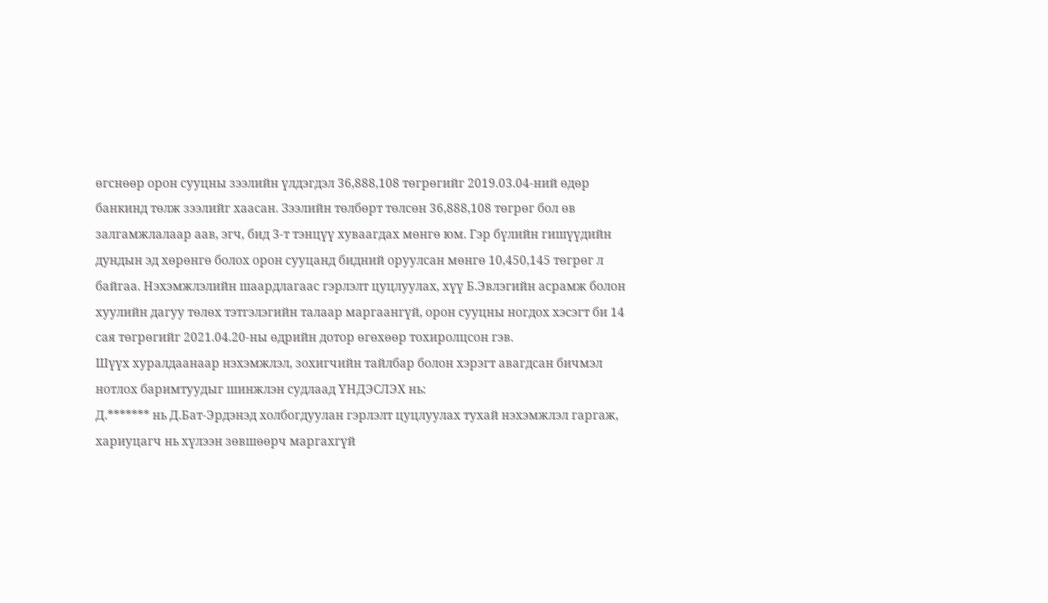өгснөөр орон сууцны зээлийн үлдэгдэл 36,888,108 төгрөгийг 2019.03.04-ний өдөр банкинд төлж зээлийг хаасан. Зээлийн төлбөрт төлсөн 36,888,108 төгрөг бол өв залгамжлалаар аав, эгч, бид 3-т тэнцүү хуваагдах мөнгө юм. Гэр бүлийн гишүүдийн дундын эд хөрөнгө болох орон сууцанд бидний оруулсан мөнгө 10,450,145 төгрөг л байгаа. Нэхэмжлэлийн шаардлагаас гэрлэлт цуцлуулах, хүү Б.Эвлэгийн асрамж болон хуулийн дагуу төлөх тэтгэлэгийн талаар маргаангүй, орон сууцны ногдох хэсэгт би 14 сая төгрөгийг 2021.04.20-ны өдрийн дотор өгөхөөр тохиролцсон гэв.
Шүүх хуралдаанаар нэхэмжлэл, зохигчийн тайлбар болон хэрэгт авагдсан бичмэл нотлох баримтуудыг шинжлэн судлаад ҮНДЭСЛЭХ нь:
Д.******* нь Д.Бат-Эрдэнэд холбогдуулан гэрлэлт цуцлуулах тухай нэхэмжлэл гаргаж, хариуцагч нь хүлээн зөвшөөрч маргахгүй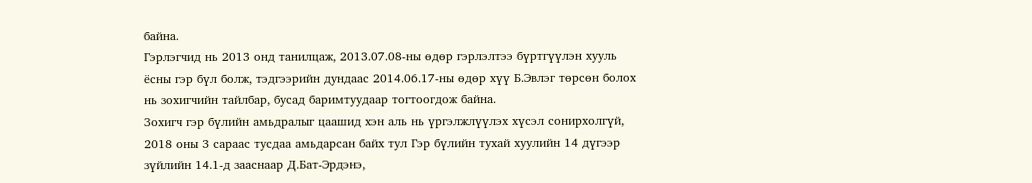байна.
Гэрлэгчид нь 2013 онд танилцаж, 2013.07.08-ны өдөр гэрлэлтээ бүртгүүлэн хууль ёсны гэр бүл болж, тэдгээрийн дундаас 2014.06.17-ны өдөр хүү Б.Эвлэг төрсөн болох нь зохигчийн тайлбар, бусад баримтуудаар тогтоогдож байна.
Зохигч гэр бүлийн амьдралыг цаашид хэн аль нь үргэлжлүүлэх хүсэл сонирхолгүй, 2018 оны 3 сараас тусдаа амьдарсан байх тул Гэр бүлийн тухай хуулийн 14 дүгээр зүйлийн 14.1-д зааснаар Д.Бат-Эрдэнэ,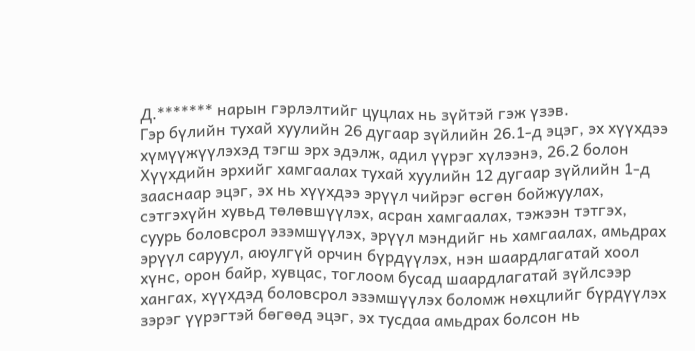Д.******* нарын гэрлэлтийг цуцлах нь зүйтэй гэж үзэв.
Гэр бүлийн тухай хуулийн 26 дугаар зүйлийн 26.1-д эцэг, эх хүүхдээ хүмүүжүүлэхэд тэгш эрх эдэлж, адил үүрэг хүлээнэ, 26.2 болон Хүүхдийн эрхийг хамгаалах тухай хуулийн 12 дугаар зүйлийн 1-д зааснаар эцэг, эх нь хүүхдээ эрүүл чийрэг өсгөн бойжуулах, сэтгэхүйн хувьд төлөвшүүлэх, асран хамгаалах, тэжээн тэтгэх, суурь боловсрол эзэмшүүлэх, эрүүл мэндийг нь хамгаалах, амьдрах эрүүл саруул, аюулгүй орчин бүрдүүлэх, нэн шаардлагатай хоол хүнс, орон байр, хувцас, тоглоом бусад шаардлагатай зүйлсээр хангах, хүүхдэд боловсрол эзэмшүүлэх боломж нөхцлийг бүрдүүлэх зэрэг үүрэгтэй бөгөөд эцэг, эх тусдаа амьдрах болсон нь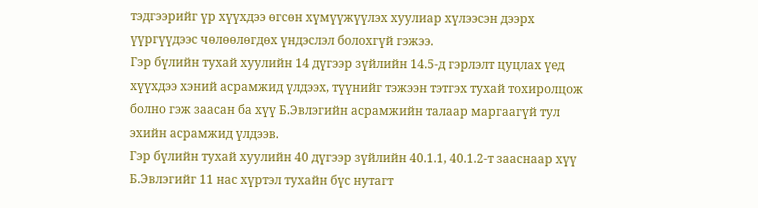тэдгээрийг үр хүүхдээ өгсөн хүмүүжүүлэх хуулиар хүлээсэн дээрх үүргүүдээс чөлөөлөгдөх үндэслэл болохгүй гэжээ.
Гэр бүлийн тухай хуулийн 14 дүгээр зүйлийн 14.5-д гэрлэлт цуцлах үед хүүхдээ хэний асрамжид үлдээх, түүнийг тэжээн тэтгэх тухай тохиролцож болно гэж заасан ба хүү Б.Эвлэгийн асрамжийн талаар маргаагүй тул эхийн асрамжид үлдээв.
Гэр бүлийн тухай хуулийн 40 дүгээр зүйлийн 40.1.1, 40.1.2-т зааснаар хүү Б.Эвлэгийг 11 нас хүртэл тухайн бүс нутагт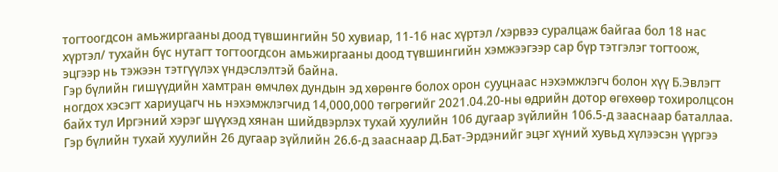тогтоогдсон амьжиргааны доод түвшингийн 50 хувиар, 11-16 нас хүртэл /хэрвээ суралцаж байгаа бол 18 нас хүртэл/ тухайн бүс нутагт тогтоогдсон амьжиргааны доод түвшингийн хэмжээгээр сар бүр тэтгэлэг тогтоож, эцгээр нь тэжээн тэтгүүлэх үндэслэлтэй байна.
Гэр бүлийн гишүүдийн хамтран өмчлөх дундын эд хөрөнгө болох орон сууцнаас нэхэмжлэгч болон хүү Б.Эвлэгт ногдох хэсэгт хариуцагч нь нэхэмжлэгчид 14,000,000 төгрөгийг 2021.04.20-ны өдрийн дотор өгөхөөр тохиролцсон байх тул Иргэний хэрэг шүүхэд хянан шийдвэрлэх тухай хуулийн 106 дугаар зүйлийн 106.5-д зааснаар баталлаа.
Гэр бүлийн тухай хуулийн 26 дугаар зүйлийн 26.6-д зааснаар Д.Бат-Эрдэнийг эцэг хүний хувьд хүлээсэн үүргээ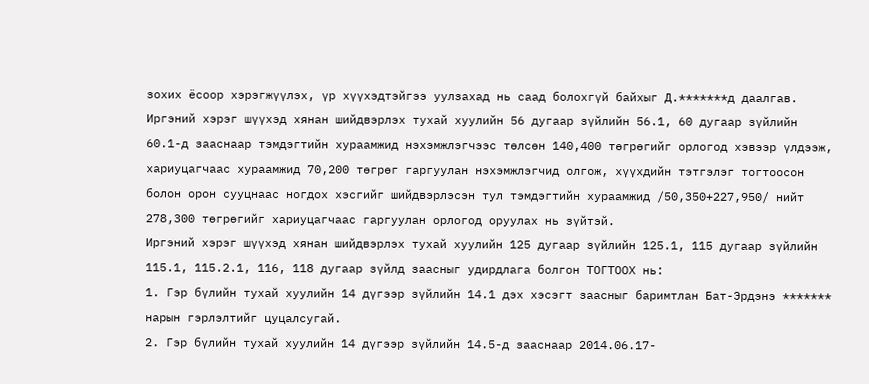зохих ёсоор хэрэгжүүлэх, үр хүүхэдтэйгээ уулзахад нь саад болохгүй байхыг Д.*******д даалгав.
Иргэний хэрэг шүүхэд хянан шийдвэрлэх тухай хуулийн 56 дугаар зүйлийн 56.1, 60 дугаар зүйлийн 60.1-д зааснаар тэмдэгтийн хураамжид нэхэмжлэгчээс төлсөн 140,400 төгрөгийг орлогод хэвээр үлдээж, хариуцагчаас хураамжид 70,200 төгрөг гаргуулан нэхэмжлэгчид олгож, хүүхдийн тэтгэлэг тогтоосон болон орон сууцнаас ногдох хэсгийг шийдвэрлэсэн тул тэмдэгтийн хураамжид /50,350+227,950/ нийт 278,300 төгрөгийг хариуцагчаас гаргуулан орлогод оруулах нь зүйтэй.
Иргэний хэрэг шүүхэд хянан шийдвэрлэх тухай хуулийн 125 дугаар зүйлийн 125.1, 115 дугаар зүйлийн 115.1, 115.2.1, 116, 118 дугаар зүйлд заасныг удирдлага болгон ТОГТООХ нь:
1. Гэр бүлийн тухай хуулийн 14 дүгээр зүйлийн 14.1 дэх хэсэгт заасныг баримтлан Бат-Эрдэнэ ******* нарын гэрлэлтийг цуцалсугай.
2. Гэр бүлийн тухай хуулийн 14 дүгээр зүйлийн 14.5-д зааснаар 2014.06.17-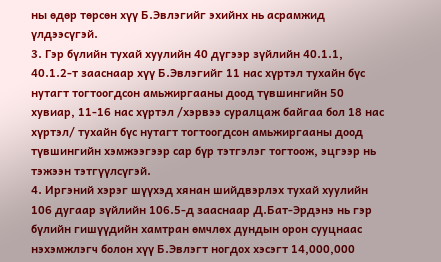ны өдөр төрсөн хүү Б.Эвлэгийг эхийнх нь асрамжид үлдээсүгэй.
3. Гэр бүлийн тухай хуулийн 40 дүгээр зүйлийн 40.1.1, 40.1.2-т зааснаар хүү Б.Эвлэгийг 11 нас хүртэл тухайн бүс нутагт тогтоогдсон амьжиргааны доод түвшингийн 50 хувиар, 11-16 нас хүртэл /хэрвээ суралцаж байгаа бол 18 нас хүртэл/ тухайн бүс нутагт тогтоогдсон амьжиргааны доод түвшингийн хэмжээгээр сар бүр тэтгэлэг тогтоож, эцгээр нь тэжээн тэтгүүлсүгэй.
4. Иргэний хэрэг шүүхэд хянан шийдвэрлэх тухай хуулийн 106 дугаар зүйлийн 106.5-д зааснаар Д.Бат-Эрдэнэ нь гэр бүлийн гишүүдийн хамтран өмчлөх дундын орон сууцнаас нэхэмжлэгч болон хүү Б.Эвлэгт ногдох хэсэгт 14,000,000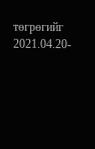төгрөгийг 2021.04.20-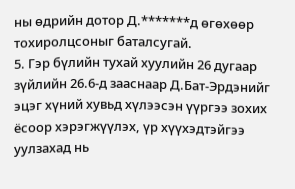ны өдрийн дотор Д.*******д өгөхөөр тохиролцсоныг баталсугай.
5. Гэр бүлийн тухай хуулийн 26 дугаар зүйлийн 26.6-д зааснаар Д.Бат-Эрдэнийг эцэг хүний хувьд хүлээсэн үүргээ зохих ёсоор хэрэгжүүлэх, үр хүүхэдтэйгээ уулзахад нь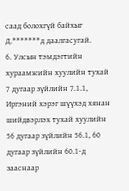саад болохгүй байхыг Д.*******д даалгасугай.
6. Улсын тэмдэгтийн хураамжийн хуулийн тухай 7 дугаар зүйлийн 7.1.1, Иргэний хэрэг шүүхэд хянан шийдвэрлэх тухай хуулийн 56 дугаар зүйлийн 56.1, 60 дугаар зүйлийн 60.1-д зааснаар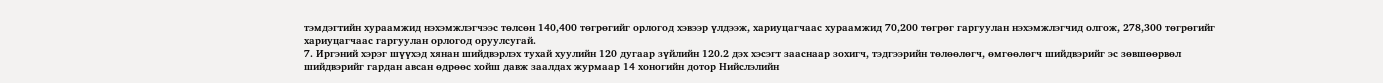тэмдэгтийн хураамжид нэхэмжлэгчээс төлсөн 140,400 төгрөгийг орлогод хэвээр үлдээж, хариуцагчаас хураамжид 70,200 төгрөг гаргуулан нэхэмжлэгчид олгож, 278,300 төгрөгийг хариуцагчаас гаргуулан орлогод оруулсугай.
7. Иргэний хэрэг шүүхэд хянан шийдвэрлэх тухай хуулийн 120 дугаар зүйлийн 120.2 дэх хэсэгт зааснаар зохигч, тэдгээрийн төлөөлөгч, өмгөөлөгч шийдвэрийг эс зөвшөөрвөл шийдвэрийг гардан авсан өдрөөс хойш давж заалдах журмаар 14 хоногийн дотор Нийслэлийн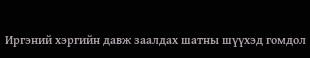Иргэний хэргийн давж заалдах шатны шүүхэд гомдол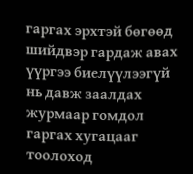гаргах эрхтэй бөгөөд шийдвэр гардаж авах үүргээ биелүүлээгүй нь давж заалдах журмаар гомдол гаргах хугацааг тоолоход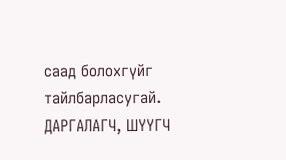саад болохгүйг тайлбарласугай.
ДАРГАЛАГЧ, ШҮҮГЧ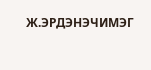Ж.ЭРДЭНЭЧИМЭГ